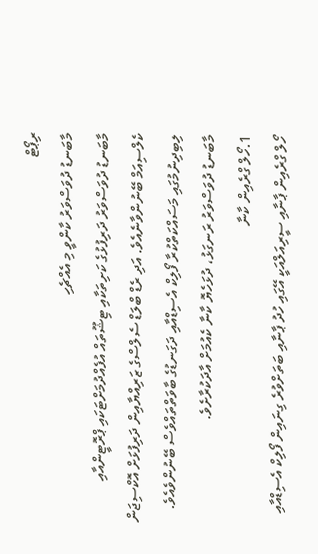ރިޕޯޓް
މާބަނޑު ދުވަސްވަރު ކާންވީ މި އެއްޗެހި
މާބަނޑު ދުވަސްވަރު ދަރިފުޅުގެ ކަށިތަކާއި ޓިޝޫތައް އުފެއްދުމަށްޓަކައި ޕްރޮޓީންއާއި ކެލްސިއަމް ބޭނުންވާނެއެވެ. އަދި ރެޑް ބްލަޑް ސެލްސްގެ ޒަރިއްޔާއިން ދަރިފުޅަށް އޮކްސިޖަން ލިބިދިނުމުގައި މަސައްކަތްކުރާ ފޯލިކް އެސިޑްއާއި ދަގަނޑުގެ ބާވަތްތައްވެސް ބޭނުންވެއެވެ.
މާބަނޑު ދުވަސްވަރު ރަނގަޅު، ދުޅަހެޔޮ ކާނާ ކެއުމަށް އާދަކުރާށެވެ.
1.ހޯލް ގްރެއިން ކާނާ
ހޯލް ގްރެއިން ޕާނާއި ސީރިއަލްއަކީ އޭގައި ހުދު ޕާނާއި ބަތަށްވުރެ ގިނައިން ފޯލިކް އެސިޑްއާއި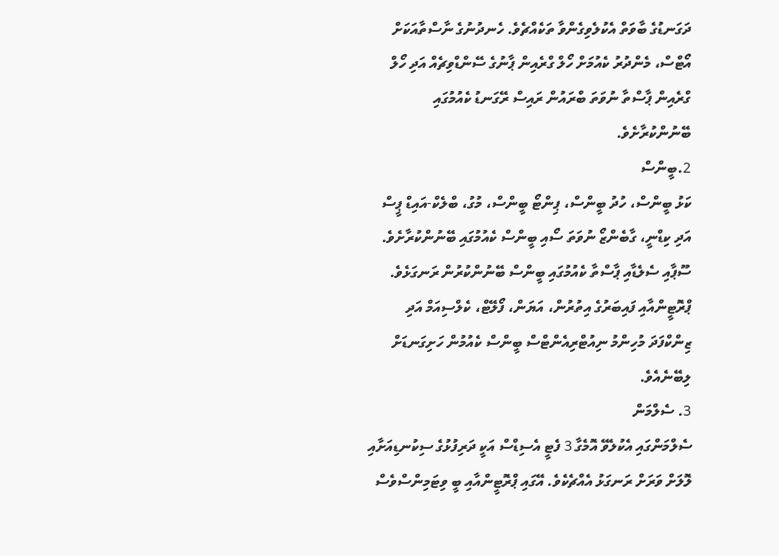ދަގަނޑުގެ ބާވަތް އެކުލެވިގެންވާ ތަކެއްޗެވެ. ހެނދުނުގެ ނާސްތާއަކަށް އޯޓްސް، މެންދުރު ކެއުމަށް ހޯލް ގްރެއިން ޕާނުގެ ސޭންޑްވިޗެއް އަދި ހޯލް ގްރެއިން ޕާސްތާ ނުވަތަ ބްރައުން ރައިސް ރޭގަނޑު ކެއުމުގައި ބޭނުންކުރާށެވެ.
2.ބީންސް
ކަޅު ބީންސް، ހުދު ބީންސް، ޕިންޓޯ ބީންސް، މުގު، ބްލެކް-އައިޑް ޕީސް އަދި ކިޑްނީ، ގާބެންޒޯ ނުވަތަ ސޯއި ބީންސް ކެއުމުގައި ބޭނުންކުރާށެވެ. ސޫޕާއި ސެލެޑާއި ޕާސްތާ ކެއުމުގައި ބީންސް ބޭނުންކުރުން ރަނގަޅެވެ. ޕްރޮޓީންއާއި ފައިބަރުގެ އިތުރުން، އަޔަން، ފޯލޭޓް، ކެލްސިއަމް އަދި ޒިންކްފަދަ މުހިންމު ނިއުޓްރިއެންޓްސް ބީންސް ކެއުމުން ހަށިގަނޑަށް ލިބޭނެއެވެ.
3. ސެލްމަން
ސެލްމަންގައި އެކުލެވޭ އޮމެގާ 3 ފެޓީ އެސިޑްސް އަކީ ދަރިފުޅުގެ ސިކުނޑިއަށާއި ލޮލަށް ވަރަށް ރަނގަޅު އެއްޗެކެވެ. އޭގައި ޕްރޮޓީންއާއި ބީ ވިޓަމިންސްވެސް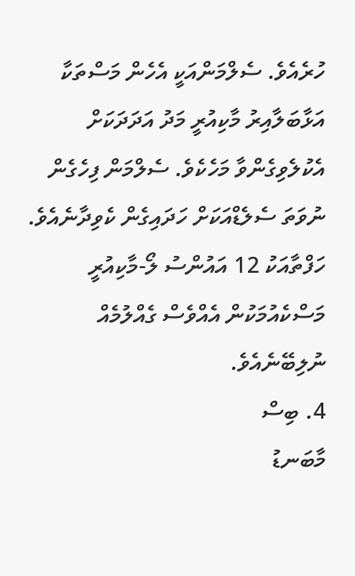ހުރެއެވެ. ސެލްމަންއަކީ އެހެން މަސްތަކާ އަޅާބަލާއިރު މާކިއުރީ މަދު އަދަދަކަށް އެކުލެވިގެންވާ މަހެކެވެ. ސެލްމަން ފިހެގެން ނުވަތަ ސެލެޑްއަކަށް ހަދައިގެން ކެވިދާނެއެވެ. ހަފްތާއަކު 12 އައުންސު ލޯ-މާކިއުރީ މަސްކެއުމަކުން އެއްވެސް ގެއްލުމެއް ނުލިބޭނެއެވެ.
4. ބިސް
މާބަނޑު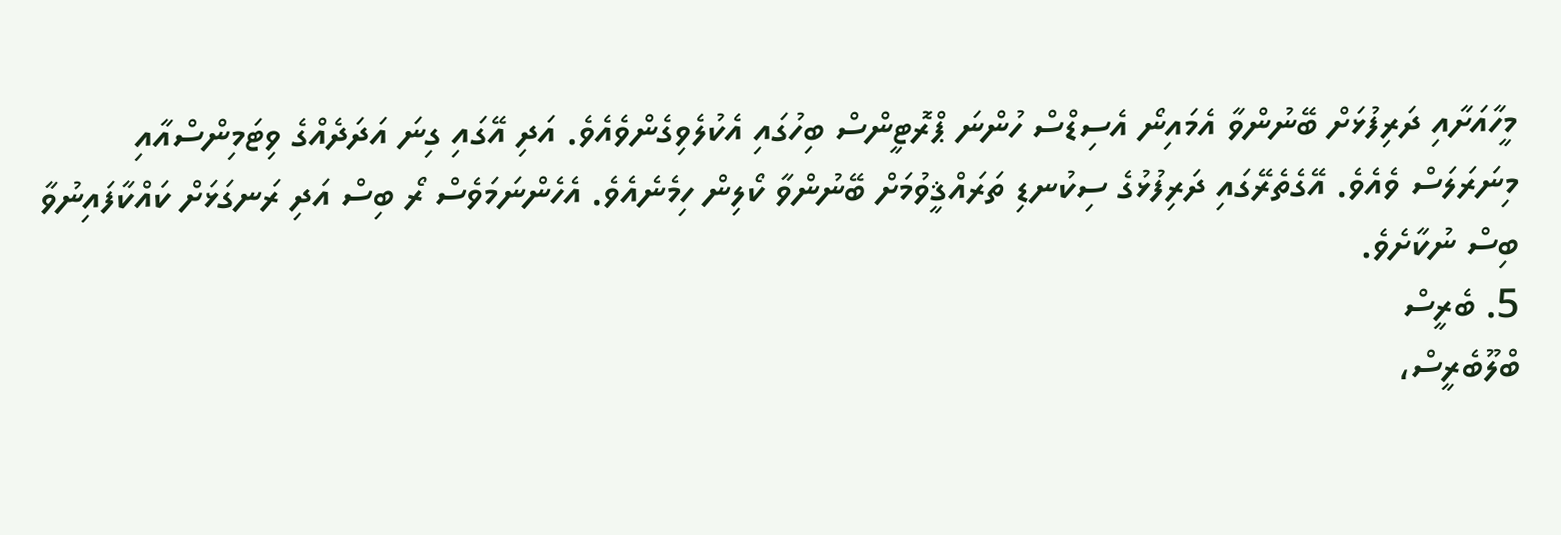މީހާއަށާއި ދަރިފުޅަށް ބޭނުންވާ އެމައިނޯ އެސިޑްސް ހުންނަ ޕްރޮޓީންސް ބިހުގައި އެކުލެވިގެންވެއެވެ. އަދި އޭގައި ގިނަ އަދަދެއްގެ ވިޓަމިންސްއާއި މިނަރަލަސް ވެއެވެ. އޭގެތެރޭގައި ދަރިފުޅުގެ ސިކުނޑި ތަރައްޤީވުމަށް ބޭނުންވާ ކޯލިން ހިމެނެއެވެ. އެހެންނަމަވެސް ރޯ ބިސް އަދި ރަނގަޅަށް ކައްކާފައިނުވާ ބިސް ނުކާށެވެ.
5. ބެރީސް
ބްލޫބެރީސް،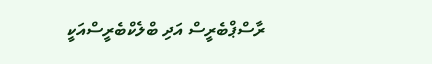ރާސްޕްބެރީސް އަދި ބްލެކްބެރީސްއަކީ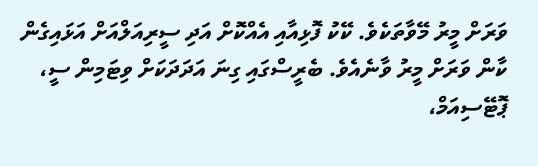ވަރަށް މީރު މޭވާތަކެވެ. ކޭކު ފޮޅިއާއި އެއްކޮށް އަދި ސީރިއަލްއަށް އަޅައިގެން ކާން ވަރަށް މީރު ވާނެއެވެ. ބެރީސްގައި ގިނަ އަދަދަކަށް ވިޓަމިން ސީ، ޕޮޓޭސިއަމް،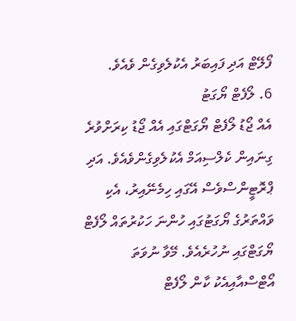ފޯލޭޓް އަދި ފައިބަރު އެކުލެވިގެން ވެއެވެ.
6. ލޯފެޓް ޔޯގަޓު
އެއް ޖޯޑު ލޯފެޓް ޔޯގަޓްގައި އެއް ޖޯޑު ކިރަށްވުރެ ގިނައިން ކެލްސިއަމް އެކުލެވިގެންވެއެވެ. އަދި ޕްރޮޓީންސްވެސް އޭގައި ހިމެނޭއިރު، އެކި ވައްތަރުގެ ޔޯގަޓުގައި ހުންނަ ހަކުރުތައް ލޯފެޓް ޔޯގަޓްގައި ނުހުރެއެވެ. މޭވާ ނުވަތަ އޯޓްސްއާއިއެކު ކާން ލޯފެޓް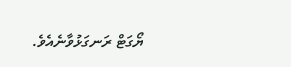ޔޯގަޓް ރަނގަޅުވާނެއެވެ.